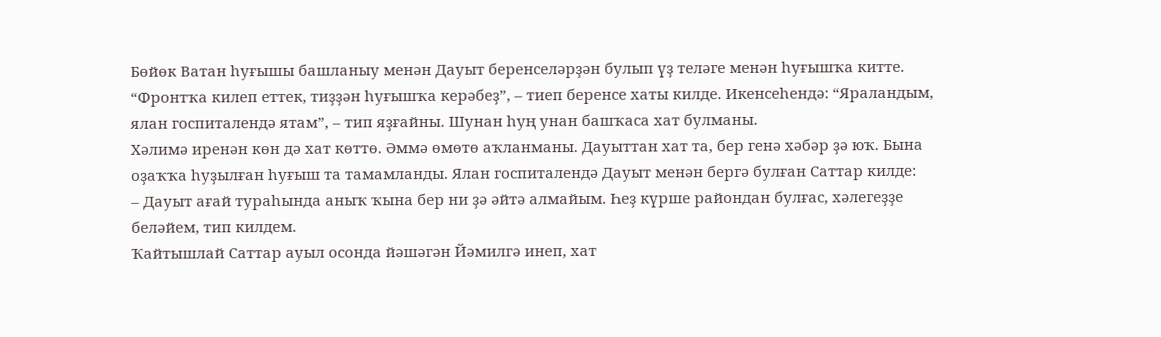Бөйөк Ватан һуғышы башланыу менән Дауыт беренселәрҙән булып үҙ теләге менән һуғышҡа китте. “Фронтҡа килеп еттек, тиҙҙән һуғышҡа керәбеҙ”, – тиеп беренсе хаты килде. Икенсеһендә: “Яраландым, ялан госпиталендә ятам”, – тип яҙғайны. Шунан һуң унан башҡаса хат булманы.
Хәлимә иренән көн дә хат көттө. Әммә өмөтө аҡланманы. Дауыттан хат та, бер генә хәбәр ҙә юҡ. Бына оҙаҡҡа һуҙылған һуғыш та тамамланды. Ялан госпиталендә Дауыт менән бергә булған Саттар килде:
– Дауыт ағай тураһында аныҡ ҡына бер ни ҙә әйтә алмайым. Һеҙ күрше райондан булғас, хәлегеҙҙе беләйем, тип килдем.
Ҡайтышлай Саттар ауыл осонда йәшәгән Йәмилгә инеп, хат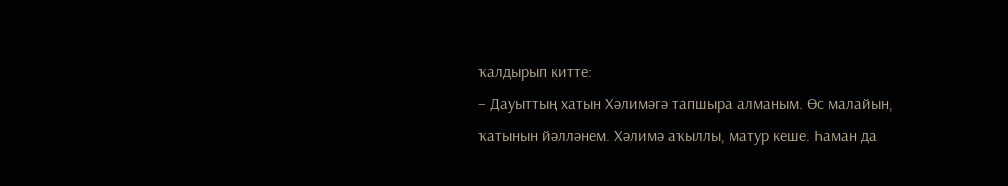ҡалдырып китте:
– Дауыттың хатын Хәлимәгә тапшыра алманым. Өс малайын, ҡатынын йәлләнем. Хәлимә аҡыллы, матур кеше. Һаман да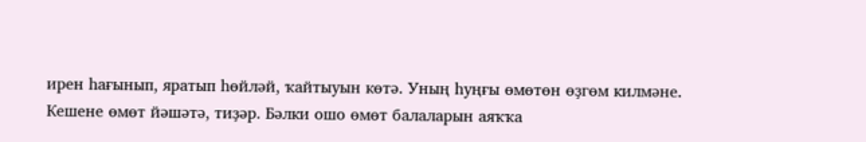ирен һағынып, яратып һөйләй, ҡайтыуын көтә. Уның һуңғы өмөтөн өҙгөм килмәне. Кешене өмөт йәшәтә, тиҙәр. Бәлки ошо өмөт балаларын аяҡҡа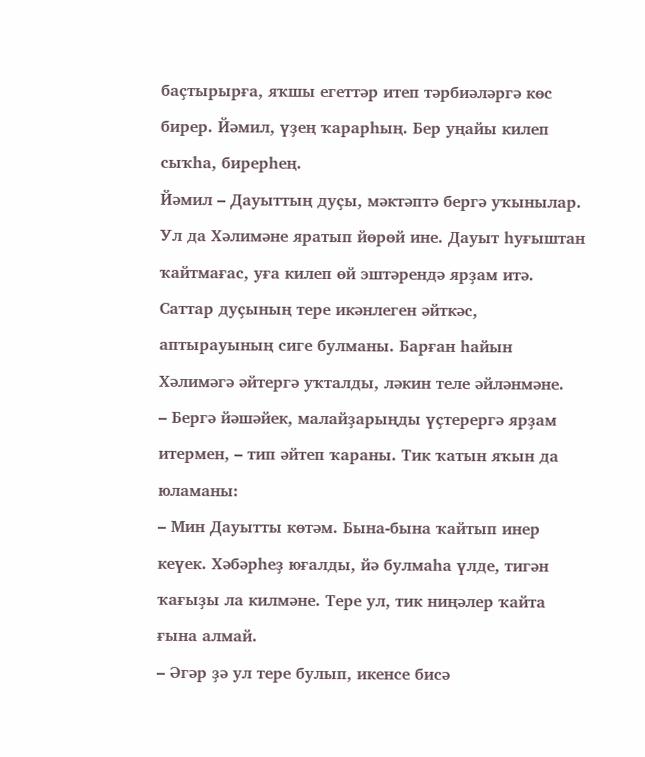баҫтырырға, яҡшы егеттәр итеп тәрбиәләргә көс бирер. Йәмил, үҙең ҡарарһың. Бер уңайы килеп сыҡһа, бирерһең.
Йәмил – Дауыттың дуҫы, мәктәптә бергә уҡынылар. Ул да Хәлимәне яратып йөрөй ине. Дауыт һуғыштан ҡайтмағас, уға килеп өй эштәрендә ярҙам итә. Саттар дуҫының тере икәнлеген әйткәс, аптырауының сиге булманы. Барған һайын Хәлимәгә әйтергә уҡталды, ләкин теле әйләнмәне.
– Бергә йәшәйек, малайҙарыңды үҫтерергә ярҙам итермен, – тип әйтеп ҡараны. Тик ҡатын яҡын да юламаны:
– Мин Дауытты көтәм. Бына-бына ҡайтып инер кеүек. Хәбәрһеҙ юғалды, йә булмаһа үлде, тигән ҡағыҙы ла килмәне. Тере ул, тик ниңәлер ҡайта ғына алмай.
– Әгәр ҙә ул тере булып, икенсе бисә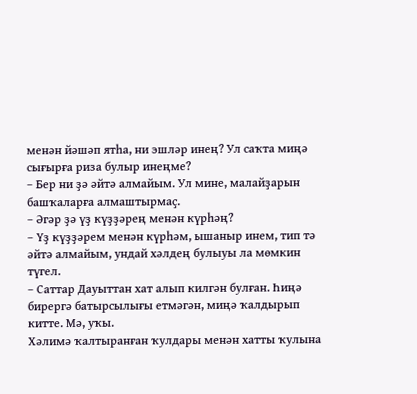менән йәшәп ятһа, ни эшләр инең? Ул саҡта миңә сығырға риза булыр инеңме?
– Бер ни ҙә әйтә алмайым. Ул мине, малайҙарын башҡаларға алмаштырмаҫ.
– Әгәр ҙә үҙ күҙҙәрең менән күрһәң?
– Үҙ күҙҙәрем менән күрһәм, ышаныр инем, тип тә әйтә алмайым, ундай хәлдең булыуы ла мөмкин түгел.
– Саттар Дауыттан хат алып килгән булған. Һиңә бирергә батырсылығы етмәгән, миңә ҡалдырып китте. Мә, уҡы.
Хәлимә ҡалтыранған ҡулдары менән хатты ҡулына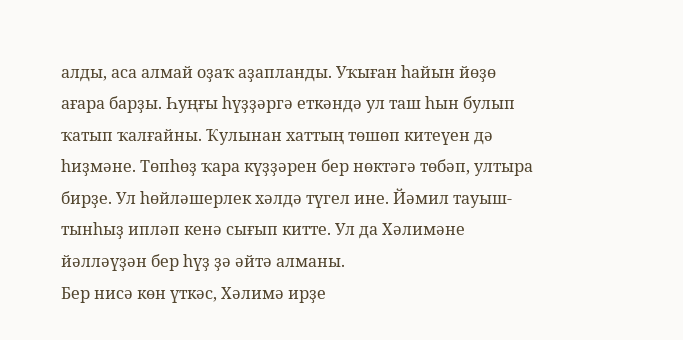алды, аса алмай оҙаҡ аҙапланды. Уҡыған һайын йөҙө ағара барҙы. Һуңғы һүҙҙәргә еткәндә ул таш һын булып ҡатып ҡалғайны. Ҡулынан хаттың төшөп китеүен дә һиҙмәне. Төпһөҙ ҡара күҙҙәрен бер нөктәгә төбәп, ултыра бирҙе. Ул һөйләшерлек хәлдә түгел ине. Йәмил тауыш-тынһыҙ ипләп кенә сығып китте. Ул да Хәлимәне йәлләүҙән бер һүҙ ҙә әйтә алманы.
Бер нисә көн үткәс, Хәлимә ирҙе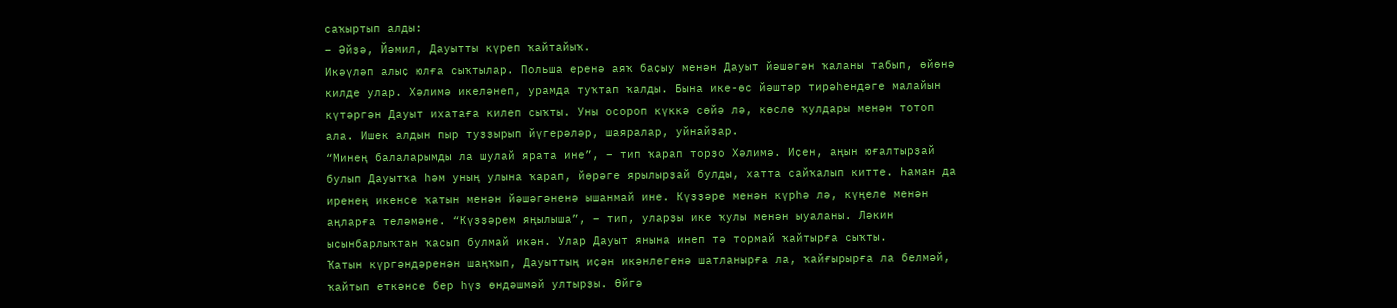саҡыртып алды:
– Әйҙә, Йәмил, Дауытты күреп ҡайтайыҡ.
Икәүләп алыҫ юлға сыҡтылар. Польша еренә аяҡ баҫыу менән Дауыт йәшәгән ҡаланы табып, өйөнә килде улар. Хәлимә икеләнеп, урамда туҡтап ҡалды. Бына ике-өс йәштәр тирәһендәге малайын күтәргән Дауыт ихатаға килеп сыҡты. Уны осороп күккә сөйә лә, көслө ҡулдары менән тотоп ала. Ишек алдын пыр туҙҙырып йүгерәләр, шаяралар, уйнайҙар.
“Минең балаларымды ла шулай ярата ине”, – тип ҡарап торҙо Хәлимә. Иҫен, аңын юғалтырҙай булып Дауытҡа һәм уның улына ҡарап, йөрәге ярылырҙай булды, хатта сайҡалып китте. Һаман да иренең икенсе ҡатын менән йәшәгәненә ышанмай ине. Күҙҙәре менән күрһә лә, күңеле менән аңларға теләмәне. “Күҙҙәрем яңылыша”, – тип, уларҙы ике ҡулы менән ыуаланы. Ләкин ысынбарлыҡтан ҡасып булмай икән. Улар Дауыт янына инеп тә тормай ҡайтырға сыҡты.
Ҡатын күргәндәренән шаңҡып, Дауыттың иҫән икәнлегенә шатланырға ла, ҡайғырырға ла белмәй, ҡайтып еткәнсе бер һүҙ өндәшмәй ултырҙы. Өйгә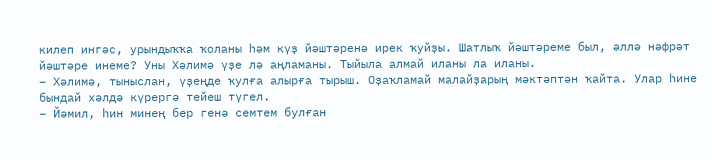килеп ингәс, урындыҡҡа ҡоланы һәм күҙ йәштәренә ирек ҡуйҙы. Шатлыҡ йәштәреме был, әллә нәфрәт йәштәре инеме? Уны Хәлимә үҙе лә аңламаны. Тыйыла алмай иланы ла иланы.
– Хәлимә, тыныслан, үҙеңде ҡулға алырға тырыш. Оҙаҡламай малайҙарың мәктәптән ҡайта. Улар һине бындай хәлдә күрергә тейеш түгел.
– Йәмил, һин минең бер генә семтем булған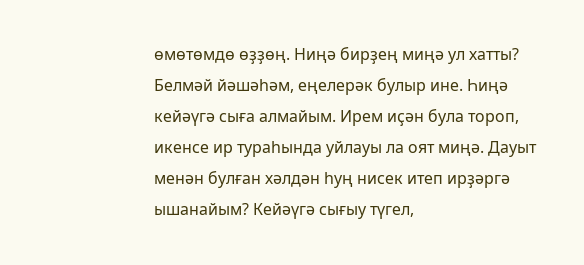өмөтөмдө өҙҙөң. Ниңә бирҙең миңә ул хатты? Белмәй йәшәһәм, еңелерәк булыр ине. Һиңә кейәүгә сыға алмайым. Ирем иҫән була тороп, икенсе ир тураһында уйлауы ла оят миңә. Дауыт менән булған хәлдән һуң нисек итеп ирҙәргә ышанайым? Кейәүгә сығыу түгел,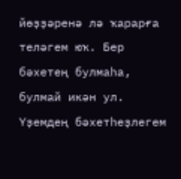йөҙҙәренә лә ҡарарға теләгем юҡ. Бер бәхетең булмаһа, булмай икән ул. Үҙемдең бәхетһеҙлегем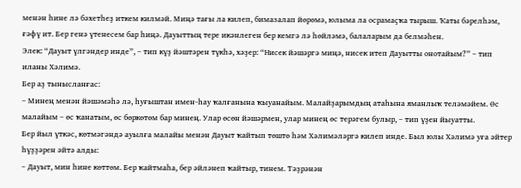менән һине лә бәхетһеҙ иткем килмәй. Миңә тағы ла килеп, бимазалап йөрөмә, юлыма ла осрамаҫҡа тырыш. Ҡаты бәрелһәм, ғәфү ит. Бер генә үтенесем бар һиңә. Дауыттың тере икәнлеген бер кемгә лә һөйләмә, балаларым да белмәһен.
Элек: “Дауыт үлгәндер инде”, – тип күҙ йәштәрен түкһә, хәҙер: “Нисек йәшәргә миңә, нисек итеп Дауытты онотайым?” – тип иланы Хәлимә.
Бер аҙ тынысланғас:
– Минең менән йәшәмәһә лә, һуғыштан имен-һау ҡалғанына ҡыуанайым. Малайҙарымдың атаһына яманлыҡ теләмәйем. Өс малайым – өс ҡанатым, өс бөркөтөм бар минең. Улар өсөн йәшәрмен, улар минең өс терәгем булыр, – тип үҙен йыуатты.
Бер йыл үткәс, көтмәгәндә ауылға малайы менән Дауыт ҡайтып төштө һәм Хәлимәләргә килеп инде. Был юлы Хәлимә уға әйтер һүҙҙәрен әйтә алды:
– Дауыт, мин һине көттөм. Бер ҡайтмаһа, бер әйләнеп ҡайтыр, тинем. Тәҙрәнән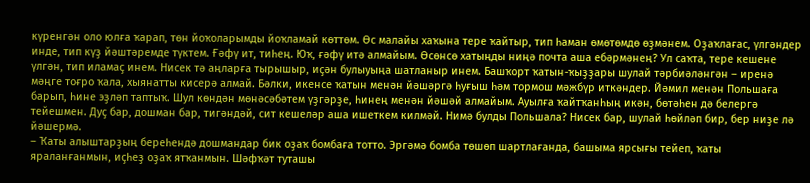күренгән оло юлға ҡарап, төн йоҡоларымды йоҡламай көттөм. Өс малайы хаҡына тере ҡайтыр, тип һаман өмөтөмдө өҙмәнем. Оҙаҡлағас, үлгәндер инде, тип күҙ йәштәремде түктем. Ғәфү ит, тиһең. Юҡ, ғәфү итә алмайым. Өсөнсө хатыңды ниңә почта аша ебәрмәнең? Ул саҡта, тере кешене үлгән, тип иламаҫ инем. Нисек тә аңларға тырышыр, иҫән булыуыңа шатланыр инем. Башҡорт ҡатын-ҡыҙҙары шулай тәрбиәләнгән – иренә мәңге тоғро ҡала, хыянатты кисерә алмай. Бәлки, икенсе ҡатын менән йәшәргә һуғыш һәм тормош мәжбүр иткәндер. Йәмил менән Польшаға барып, һине эҙләп таптыҡ. Шул көндән мөнәсәбәтем үҙгәрҙе, һинең менән йәшәй алмайым. Ауылға ҡайтҡанһың икән, бөтәһен дә белергә тейешмен. Дуҫ бар, дошман бар, тигәндәй, сит кешеләр аша ишеткем килмәй. Нимә булды Польшала? Нисек бар, шулай һөйләп бир, бер ниҙе лә йәшермә.
– Ҡаты алыштарҙың береһендә дошмандар бик оҙаҡ бомбаға тотто. Эргәмә бомба төшөп шартлағанда, башыма ярсығы тейеп, ҡаты яраланғанмын, иҫһеҙ оҙаҡ ятҡанмын. Шәфҡәт туташы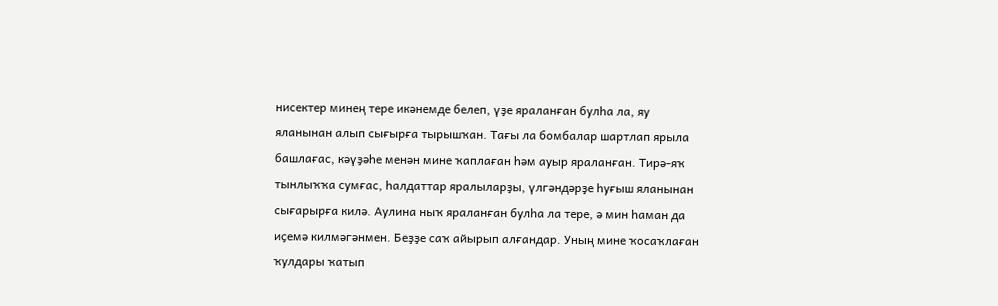нисектер минең тере икәнемде белеп, үҙе яраланған булһа ла, яу яланынан алып сығырға тырышҡан. Тағы ла бомбалар шартлап ярыла башлағас, кәүҙәһе менән мине ҡаплаған һәм ауыр яраланған. Тирә-яҡ тынлыҡҡа сумғас, һалдаттар яралыларҙы, үлгәндәрҙе һуғыш яланынан сығарырға килә. Аулина ныҡ яраланған булһа ла тере, ә мин һаман да иҫемә килмәгәнмен. Беҙҙе саҡ айырып алғандар. Уның мине ҡосаҡлаған ҡулдары ҡатып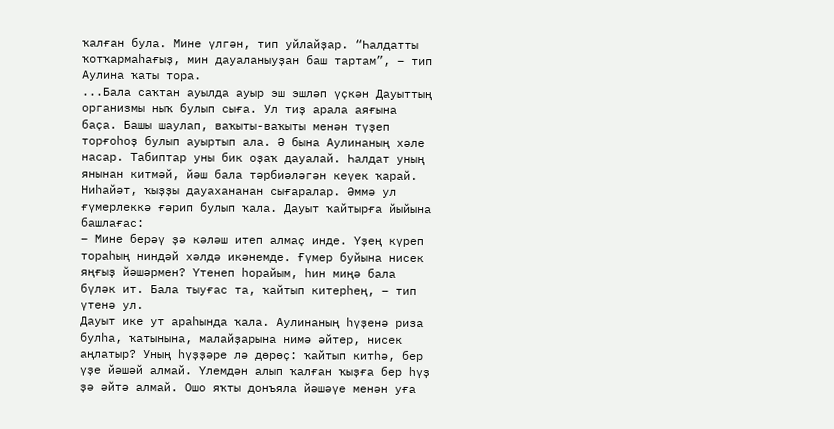ҡалған була. Мине үлгән, тип уйлайҙар. “Һалдатты ҡотҡармаһағыҙ, мин дауаланыуҙан баш тартам”, – тип Аулина ҡаты тора.
...Бала саҡтан ауылда ауыр эш эшләп үҫкән Дауыттың организмы ныҡ булып сыға. Ул тиҙ арала аяғына баҫа. Башы шаулап, ваҡыты-ваҡыты менән түҙеп торғоһоҙ булып ауыртып ала. Ә бына Аулинаның хәле насар. Табиптар уны бик оҙаҡ дауалай. Һалдат уның янынан китмәй, йәш бала тәрбиәләгән кеүек ҡарай. Ниһайәт, ҡыҙҙы дауахананан сығаралар. Әммә ул ғүмерлеккә ғәрип булып ҡала. Дауыт ҡайтырға йыйына башлағас:
– Мине берәү ҙә кәләш итеп алмаҫ инде. Үҙең күреп тораһың ниндәй хәлдә икәнемде. Ғүмер буйына нисек яңғыҙ йәшәрмен? Үтенеп һорайым, һин миңә бала бүләк ит. Бала тыуғас та, ҡайтып китерһең, – тип үтенә ул.
Дауыт ике ут араһында ҡала. Аулинаның һүҙенә риза булһа, ҡатынына, малайҙарына нимә әйтер, нисек аңлатыр? Уның һүҙҙәре лә дөрөҫ: ҡайтып китһә, бер үҙе йәшәй алмай. Үлемдән алып ҡалған ҡыҙға бер һүҙ ҙә әйтә алмай. Ошо яҡты донъяла йәшәүе менән уға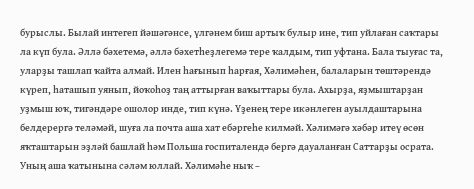бурыслы. Былай интегеп йәшәгәнсе, үлгәнем биш артыҡ булыр ине, тип уйлаған саҡтары ла күп була. Әллә бәхетемә, әллә бәхетһеҙлегемә тере ҡалдым, тип уфтана. Бала тыуғас та, уларҙы ташлап ҡайта алмай. Илен һағынып һарғая, Хәлимәһен, балаларын төштәрендә күреп, һаташып уянып, йоҡоһоҙ таң аттырған ваҡыттары була. Ахырҙа, яҙмыштарҙан уҙмыш юҡ, тигәндәре ошолор инде, тип күнә. Үҙенең тере икәнлеген ауылдаштарына белдерергә теләмәй, шуға ла почта аша хат ебәргеһе килмәй. Хәлимәгә хәбәр итеү өсөн яҡташтарын эҙләй башлай һәм Польша госпиталендә бергә дауаланған Саттарҙы осрата. Уның аша ҡатынына сәләм юллай. Хәлимәһе ныҡ –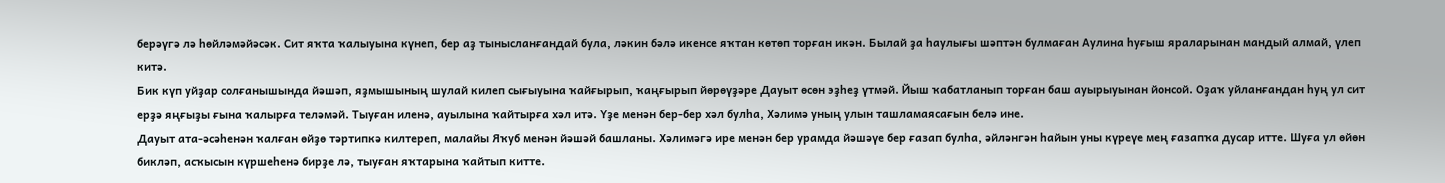берәүгә лә һөйләмәйәсәк. Сит яҡта ҡалыуына күнеп, бер аҙ тынысланғандай була, ләкин бәлә икенсе яҡтан көтөп торған икән. Былай ҙа һаулығы шәптән булмаған Аулина һуғыш яраларынан мандый алмай, үлеп китә.
Бик күп уйҙар солғанышында йәшәп, яҙмышының шулай килеп сығыуына ҡайғырып, ҡаңғырып йөрөүҙәре Дауыт өсөн эҙһеҙ үтмәй. Йыш ҡабатланып торған баш ауырыуынан йонсой. Оҙаҡ уйланғандан һуң ул сит ерҙә яңғыҙы ғына ҡалырға теләмәй. Тыуған иленә, ауылына ҡайтырға хәл итә. Үҙе менән бер-бер хәл булһа, Хәлимә уның улын ташламаясағын белә ине.
Дауыт ата-әсәһенән ҡалған өйҙө тәртипкә килтереп, малайы Яҡуб менән йәшәй башланы. Хәлимәгә ире менән бер урамда йәшәүе бер ғазап булһа, әйләнгән һайын уны күреүе мең ғазапҡа дусар итте. Шуға ул өйөн бикләп, асҡысын күршеһенә бирҙе лә, тыуған яҡтарына ҡайтып китте.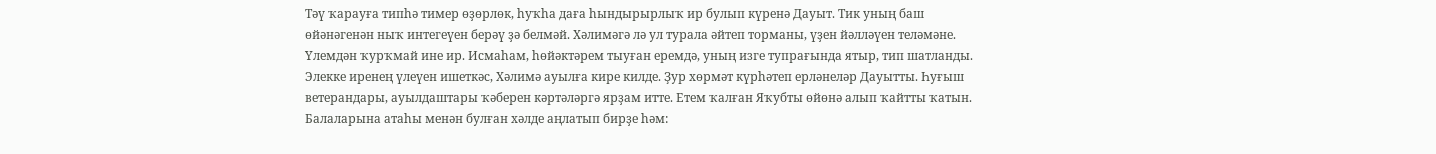Тәү ҡарауға типһә тимер өҙөрлөк, һуҡһа даға һындырырлыҡ ир булып күренә Дауыт. Тик уның баш өйәнәгенән ныҡ интегеүен берәү ҙә белмәй. Хәлимәгә лә ул турала әйтеп торманы, үҙен йәлләүен теләмәне. Үлемдән ҡурҡмай ине ир. Исмаһам, һөйәктәрем тыуған еремдә, уның изге тупрағында ятыр, тип шатланды.
Элекке иренең үлеүен ишеткәс, Хәлимә ауылға кире килде. Ҙур хөрмәт күрһәтеп ерләнеләр Дауытты. Һуғыш ветерандары, ауылдаштары ҡәберен кәртәләргә ярҙам итте. Етем ҡалған Яҡубты өйөнә алып ҡайтты ҡатын. Балаларына атаһы менән булған хәлде аңлатып бирҙе һәм: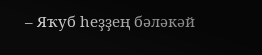– Яҡуб һеҙҙең бәләкәй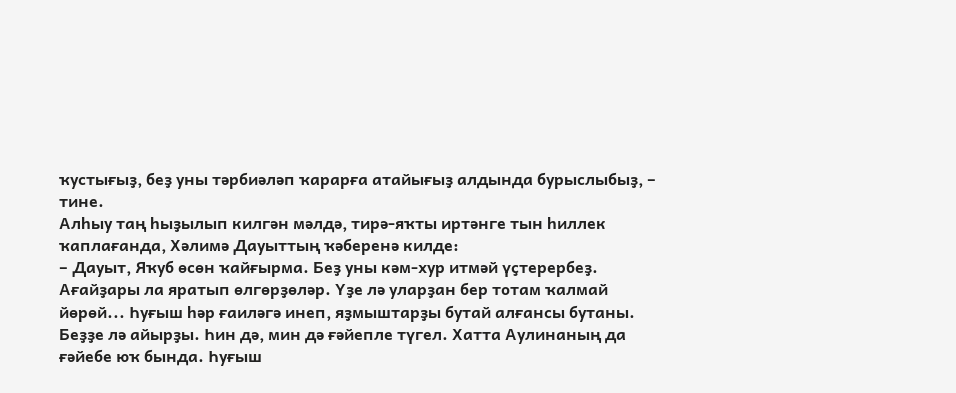ҡустығыҙ, беҙ уны тәрбиәләп ҡарарға атайығыҙ алдында бурыслыбыҙ, – тине.
Алһыу таң һыҙылып килгән мәлдә, тирә-яҡты иртәнге тын һиллек ҡаплағанда, Хәлимә Дауыттың ҡәберенә килде:
– Дауыт, Яҡуб өсөн ҡайғырма. Беҙ уны кәм-хур итмәй үҫтерербеҙ. Ағайҙары ла яратып өлгөрҙөләр. Үҙе лә уларҙан бер тотам ҡалмай йөрөй... Һуғыш һәр ғаиләгә инеп, яҙмыштарҙы бутай алғансы бутаны. Беҙҙе лә айырҙы. Һин дә, мин дә ғәйепле түгел. Хатта Аулинаның да ғәйебе юҡ бында. Һуғыш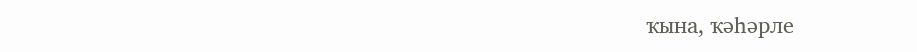ҡына, ҡәһәрле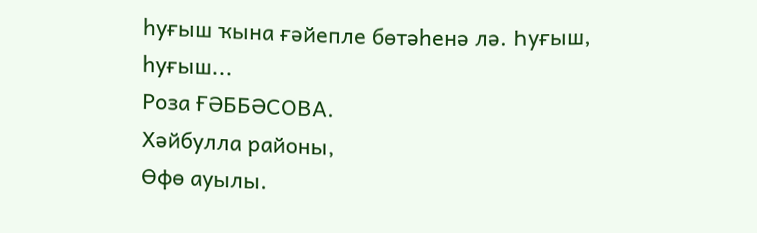һуғыш ҡына ғәйепле бөтәһенә лә. Һуғыш, һуғыш...
Роза ҒӘББӘСОВА.
Хәйбулла районы,
Өфө ауылы.